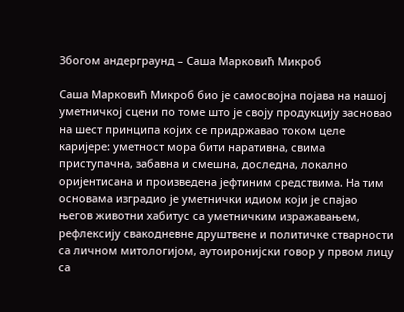Збогом андерграунд – Саша Марковић Микроб

Саша Марковић Микроб био је самосвојна појава на нашој уметничкој сцени по томе што је своју продукцију засновао на шест принципа којих се придржавао током целе каријере: уметност мора бити наративна, свима приступачна, забавна и смешна, доследна, локално оријентисана и произведена јефтиним средствима. На тим основама изградио је уметнички идиом који је спајао његов животни хабитус са уметничким изражавањем, рефлексију свакодневне друштвене и политичке стварности са личном митологијом, аутоиронијски говор у првом лицу са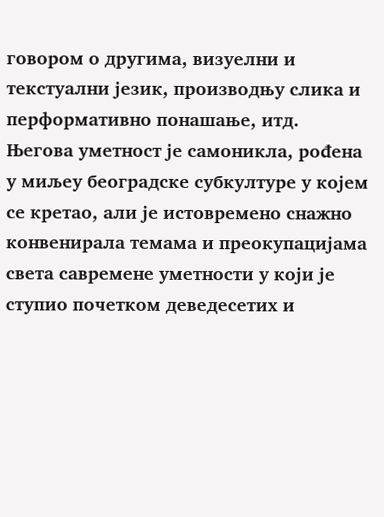говором о другима, визуелни и текстуални језик, производњу слика и перформативно понашање, итд. Његова уметност је самоникла, роđена у миљеу београдске субкултуре у којем се кретао, али је истовремено снажно конвенирала темама и преокупацијама света савремене уметности у који је ступио почетком деведесетих и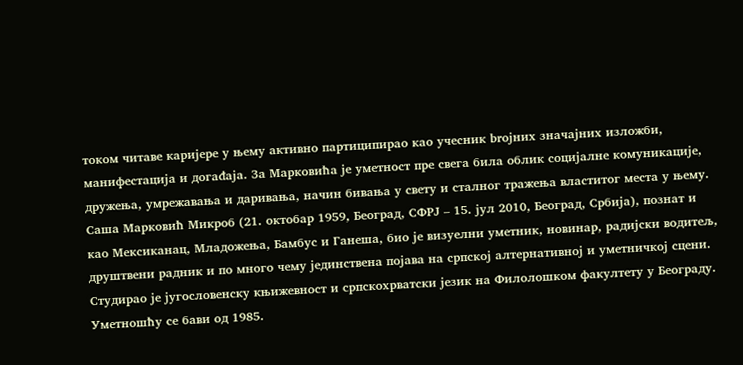током читаве каријере у њему активно партиципирао као учесник brојних значајних изложби, манифестација и догаđаја. За Марковића је уметност пре свега била облик социјалне комуникације, дружења, умрежавања и даривања, начин бивања у свету и сталног тражења властитог места у њему.
Саша Марковић Микроб (21. октобар 1959, Београд, СФРЈ – 15. јул 2010, Београд, Србија), познат и као Мексиканац, Младожења, Бамбус и Ганеша, био је визуелни уметник, новинар, радијски водитељ, друштвени радник и по много чему јединствена појава на српској алтернативној и уметничкој сцени. Студирао је југословенску књижевност и српскохрватски језик на Филолошком факултету у Београду. Уметношћу се бави од 1985.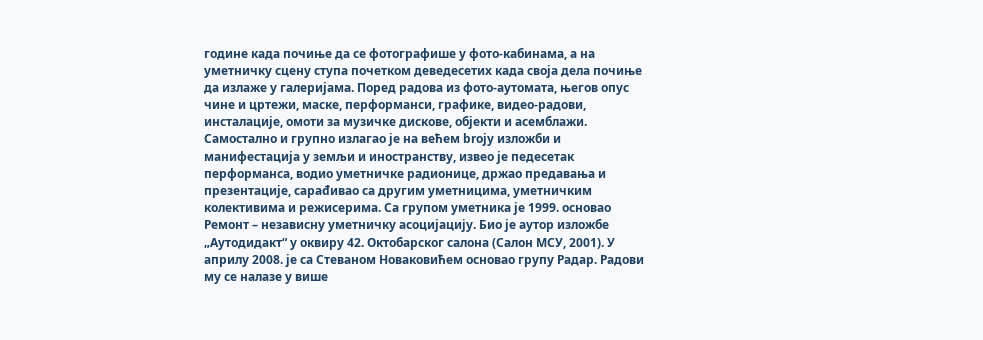године када почиње да се фотографише у фото-кабинама, а на уметничку сцену ступа почетком деведесетих када своја дела почиње да излаже у галеријама. Поред радова из фото-аутомата, његов опус чине и цртежи, маске, перформанси, графике, видео-радови, инсталације, омоти за музичке дискове, објекти и асемблажи. Самостално и групно излагао је на већем brоју изложби и манифестација у земљи и иностранству, извео је педесетак перформанса, водио уметничке радионице, држао предавања и презентације, сараđивао са другим уметницима, уметничким колективима и режисерима. Са групом уметника је 1999. основао Ремонт – независну уметничку асоцијацију. Био је аутор изложбе „Аутодидакт“ у оквиру 42. Октобарског салона (Салон МСУ, 2001). У априлу 2008. је са Стеваном Новаковићем основао групу Радар. Радови му се налазе у више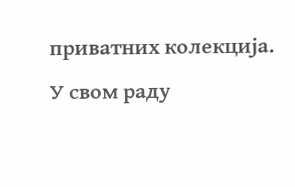приватних колекција.
У свом раду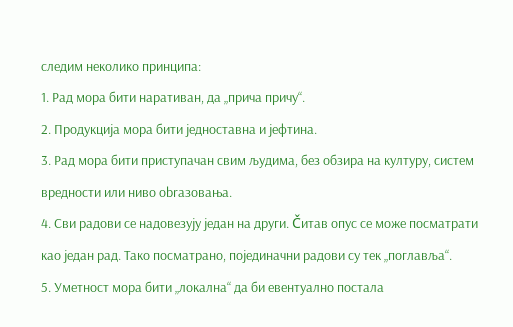следим неколико принципа:
1. Рад мора бити наративан, да „прича причу“.
2. Продукција мора бити једноставна и јефтина.
3. Рад мора бити приступачан свим људима, без обзира на културу, систем вредности или ниво оbrазовања.
4. Сви радови се надовезују један на други. Čитав опус се може посматрати као један рад. Тако посматрано, појединачни радови су тек „поглавља“.
5. Уметност мора бити „локална“ да би евентуално постала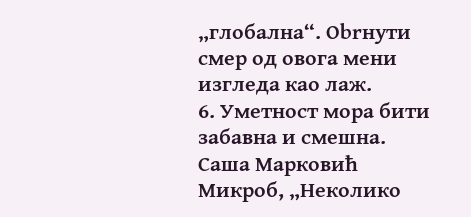„глобална“. Оbrнути смер од овога мени изгледа као лаж.
6. Уметност мора бити забавна и смешна.
Саша Марковић Микроб, „Неколико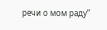речи о мом раду“